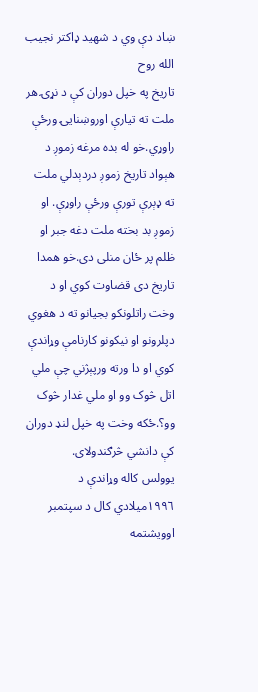ښاد دې وي د شهيد ډاکتر نجيب الله روح
تاريخ په خپل دوران کې د نړۍ هر ملت ته تيارې اوروښنايۍ ورځې راوړي.خو له بده مرغه زموږ د هېواد تاريخ زموږ دردېدلي ملت ته ډېرې تورې ورځې راوړې. او زموږ بد بخته ملت دغه جبر او ظلم پر ځان منلی دی.خو همدا تاريخ دی قضاوت کوي او د وخت راتلونکو بجيانو ته د هغوي دپلرونو او نيکونو کارنامې وړاندې کوي او دا ورته ورپېژني چې ملي اتل څوک وو او ملي غدار څوک وو؟.ځکه وخت په خپل لنډ دوران کې دانشي څرګندولای.
يوولس کاله وړاندې د ١٩٩٦ميلادي کال د سپتمبر اوويشتمه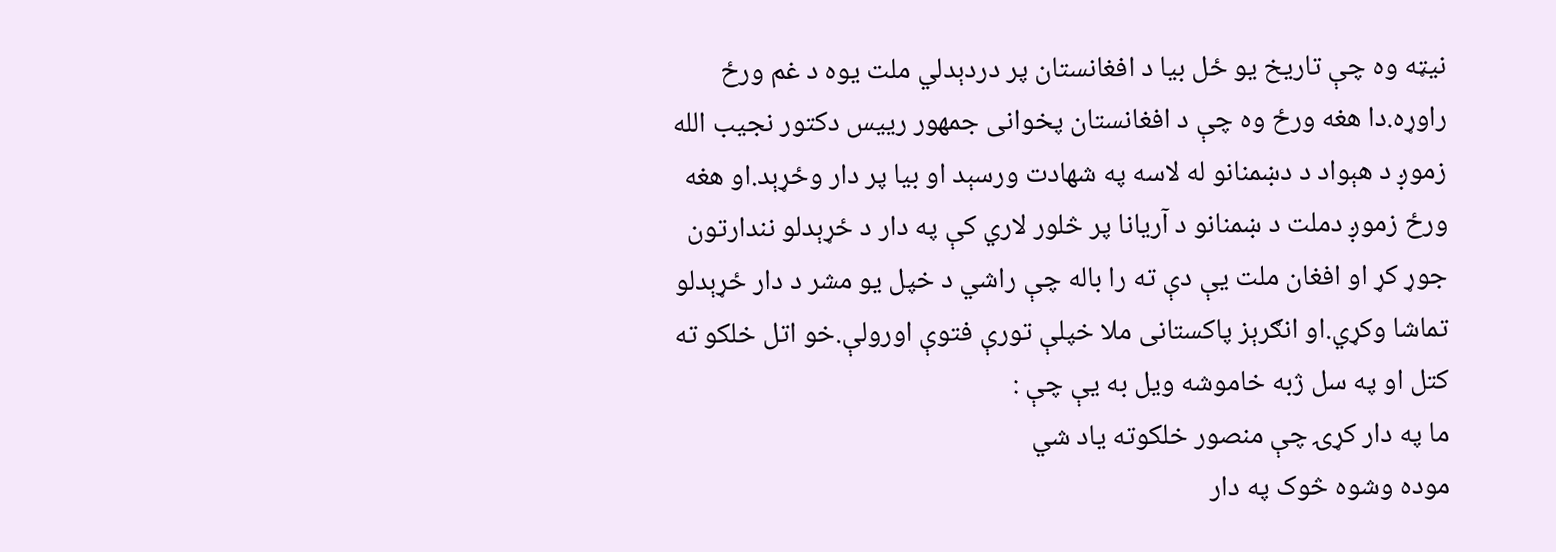نيټه وه چې تاريخ يو ځل بيا د افغانستان پر دردېدلي ملت يوه د غم ورځ راوړه.دا هغه ورځ وه چې د افغانستان پخوانی جمهور رييس دکتور نجيب الله زموږ د هېواد د دښمنانو له لاسه په شهادت ورسېد او بيا پر دار وځړېد.او هغه ورځ زموږ دملت د ښمنانو د آريانا پر څلور لاري کې په دار د ځړېدلو نندارتون جوړ کړ او افغان ملت يې دې ته را باله چې راشي د خپل يو مشر د دار ځړېدلو تماشا وکړي.او انګرېز پاکستانی ملا خپلې تورې فتوې اورولې.خو اتل خلکو ته کتل او په سل ژبه خاموشه ويل به يې چې :
ما په دار کړۍ چې منصور خلکوته ياد شي
موده وشوه څوک په دار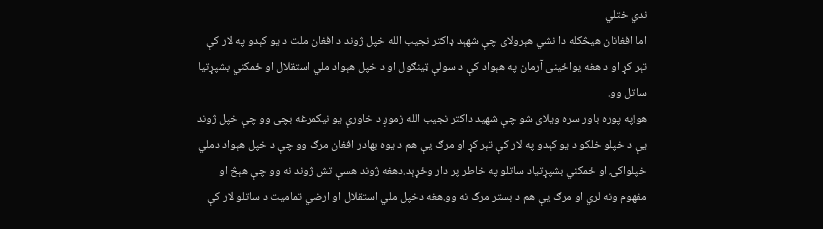ندي ختلي
اما افغانان هيڅکله دا نشي هېرولای چې شهېد ډاکتر نجيب الله خپل ژوند د افغان ملت د يو کېدو په لار کې تېر کړ او د هغه يواځينی آرمان په هېواد کې د سولې ټينګول او د خپل هېواد ملي استقلال او ځمکني بشپړتيا ساتل وو.
هو!په پوره باور سره ويلای شو چې شهيد داکتر نجيب الله زموږ د خاورې يو نيکمرغه بچی وو چې خپل ژوند يې د خپلو خلکو د يو کېدو په لار کې تېر کړ او مرګ يې هم د يوه بهادر افغان مرګ وو چې د خپل هېواد دملي خپلواکۍ او ځمکني بشپړتياد ساتلو په خاطر پر دار وځړېد.دهغه ژوند هسې تش ژوند نه وو چې هېڅ او مفهوم ونه لري او مرګ يې هم د بستر مرګ نه وو.هغه دخپل ملي استقلال او ارضي تماميت د ساتلو لار کې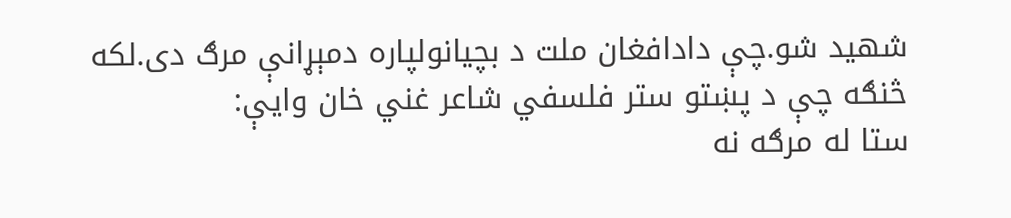شهيد شو.چې دادافغان ملت د بچيانولپاره دمېړانې مرګ دی.لکه څنګه چې د پښتو ستر فلسفي شاعر غني خان وايې:
ستا له مرګه نه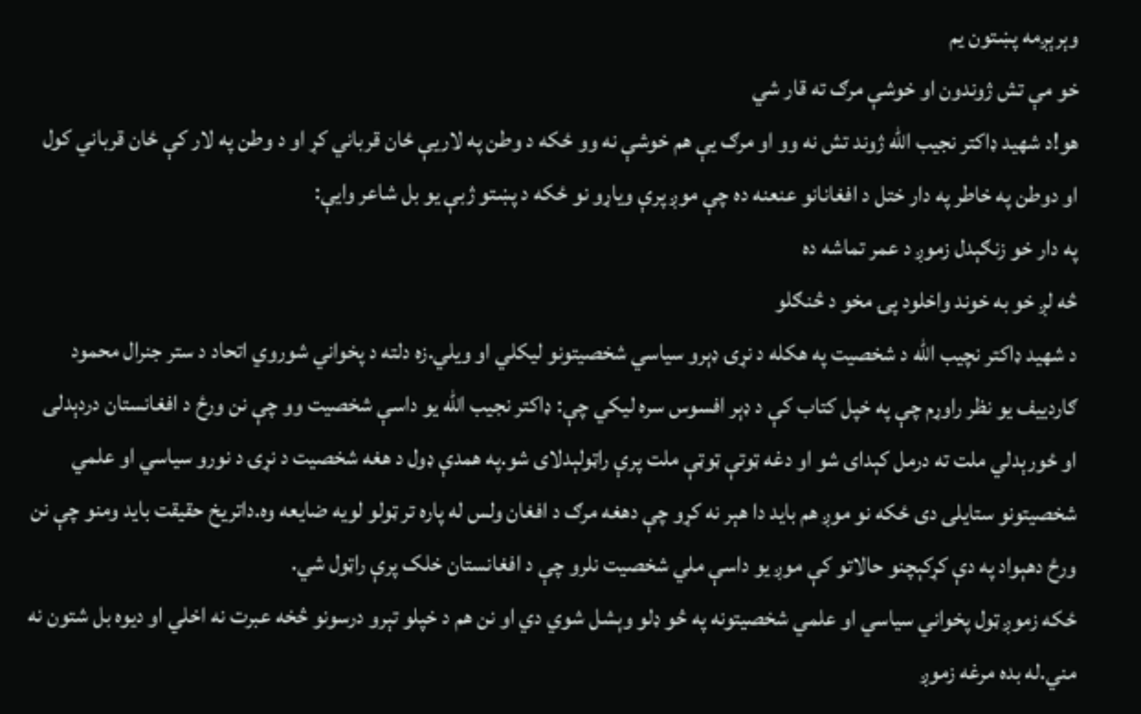وېرېږمه پښتون يم
خو مې تش ژوندون او خوشې مرګ ته قار شي
هو!د شهيد ډاکتر نجيب الله ژوند تش نه وو او مرګ يې هم خوشې نه وو ځکه د وطن په لاريې ځان قرباني کړ او د وطن په لار کې ځان قرباني کول او دوطن په خاطر په دار ختل د افغانانو عنعنه ده چې موږ پرې وياړو نو ځکه د پښتو ژبې يو بل شاعر وايې:
په دار خو زنګېدل زموږ د عمر تماشه ده
څه لږ خو به خوند واخلود پۍ مخو د څنګلو
د شهيد ډاکتر نچيب الله د شخصيت په هکله د نړۍ ډېرو سياسي شخصيتونو ليکلي او ويلي.زه دلته د پخواني شوروي اتحاد د ستر جنرال محمود ګاردييف يو نظر راوړم چې په خپل کتاب کې د ډېر افسوس سره ليکي چې: ډاکتر نجيب الله يو داسې شخصيت وو چې نن ورځ د افغانستان دردېدلی او ځورېدلي ملت ته درمل کېدای شو او دغه ټوتې ټوټې ملت پرې راټولېدلای شو.په همدې ډول د هغه شخصيت د نړۍ د نورو سياسي او علمي شخصيتونو ستايلی دی ځکه نو موږ هم بايد دا هېر نه کړو چې دهغه مرګ د افغان ولس له پاره تر ټولو لويه ضايعه وه.داتريخ حقيقت بايد ومنو چې نن ورځ دهېواد په دې کړکېچنو حالاتو کې موږ يو داسې ملي شخصيت نلرو چې د افغانستان خلک پرې راټول شي.
ځکه زموږ ټول پخواني سياسي او علمي شخصيتونه په څو ډلو وېشل شوي دي او نن هم د خپلو تېرو درسونو څخه عبرت نه اخلي او ديوه بل شتون نه مني.له بده مرغه زموږ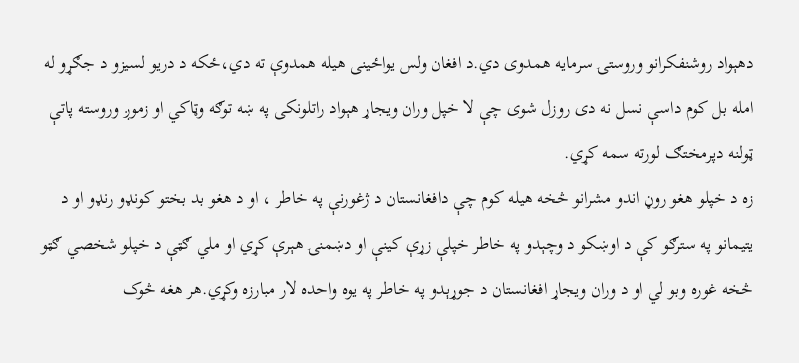دهېواد روشنفکرانو وروستۍ سرمايه همدوی دي.د افغان ولس يواځينی هيله همدوې ته دي،ځکه د دريو لسيزو د جګړو له امله بل کوم داسې نسل نه دی روزل شوی چې لا خپل وران ويجاړ هېواد راتلونکی په ښه توګه وټاکي او زموږ وروسته پاتې ټولنه دپرمختګ لورته سمه کړي.
زه د خپلو هغو روڼ اندو مشرانو څخه هيله کوم چې دافغانستان د ژغورنې په خاطر ، او د هغو بد بختو کونډو رنډو او د يتيمانو په سترګو کې د اوښکو د وچېدو په خاطر خپلې زړې کينې او دښمنۍ هېرې کړي او ملي ګټې د خپلو شخصي ګټو څخه غوره وبو لي او د وران ويجاړ افغانستان د جوړېدو په خاطر په يوه واحده لار مبارزه وکړي.هر هغه څوک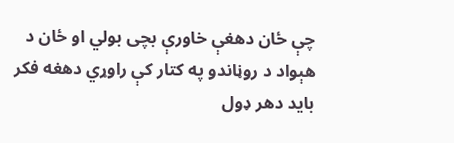چې ځان دهغې خاورې بچی بولي او ځان د هېواد د روڼاندو په کتار کې راوړي دهغه فکر بايد دهر ډول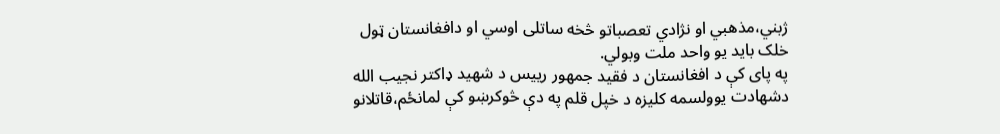ژبني،مذهبي او نژادي تعصباتو څخه ساتلی اوسي او دافغانستان ټول خلک بايد يو واحد ملت وبولي.
په پای کې د افغانستان د فقيد جمهور رييس د شهيد ډاکتر نجيب الله دشهادت يوولسمه کليزه د خپل قلم په دې څوکرښو کې لمانځم،قاتلانو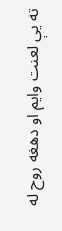ته يې لعنت وايم او دهغه روح له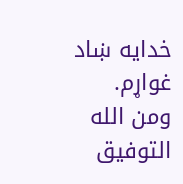خدايه ښاد غواړم.
ومن الله التوفيق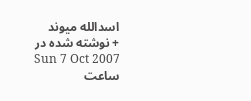اسدالله ميوند
+ نوشته شده در
Sun 7 Oct 2007 ساعت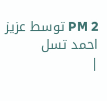2 PM توسط عزيز احمد تسل
|